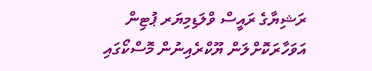ރަޝިޔާގެ ރައީސް ވްލަޑިމިޔަރ ޕުޓިން އަވަހާރަކޮށްލަން ޔޫކްރެއިނުން މޮސްކޯގައި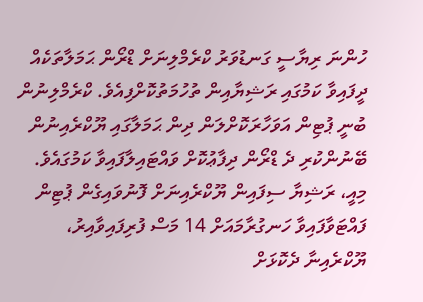ހުންނަ ރިޔާސީ ގަނޑުވަރު ކްރެމްލިނަށް ޑްރޯން ޙަމަލާތަކެއް ދީފައިވާ ކަމުގައި ރަޝިޔާއިން ތުހުމަތުކޮށްފިއެވެ. ކްރެމްލިނުން ބުނީ ޕުޓިން އަވަހާރަކޮށްލަން ދިން ޙަމަލާގައި ޔޫކްރެއިނުން ބޭނުންކުރި ދެ ޑްރޯން ދިފާޢުކޮށް ވައްޓައިލާފައިވާ ކަމުގައެވެ. މިއީ، ރަޝިޔާ ސިފައިން ޔޫކްރެއިނަށް ފޮނުވައިގެން ޕުޓިން ފައްޓަވާފައިވާ ހަނގުރާމައަށް 14 މަސް ފުރިފައިވާއިރު، ޔޫކްރެއިނާ ދެކޮޅަށް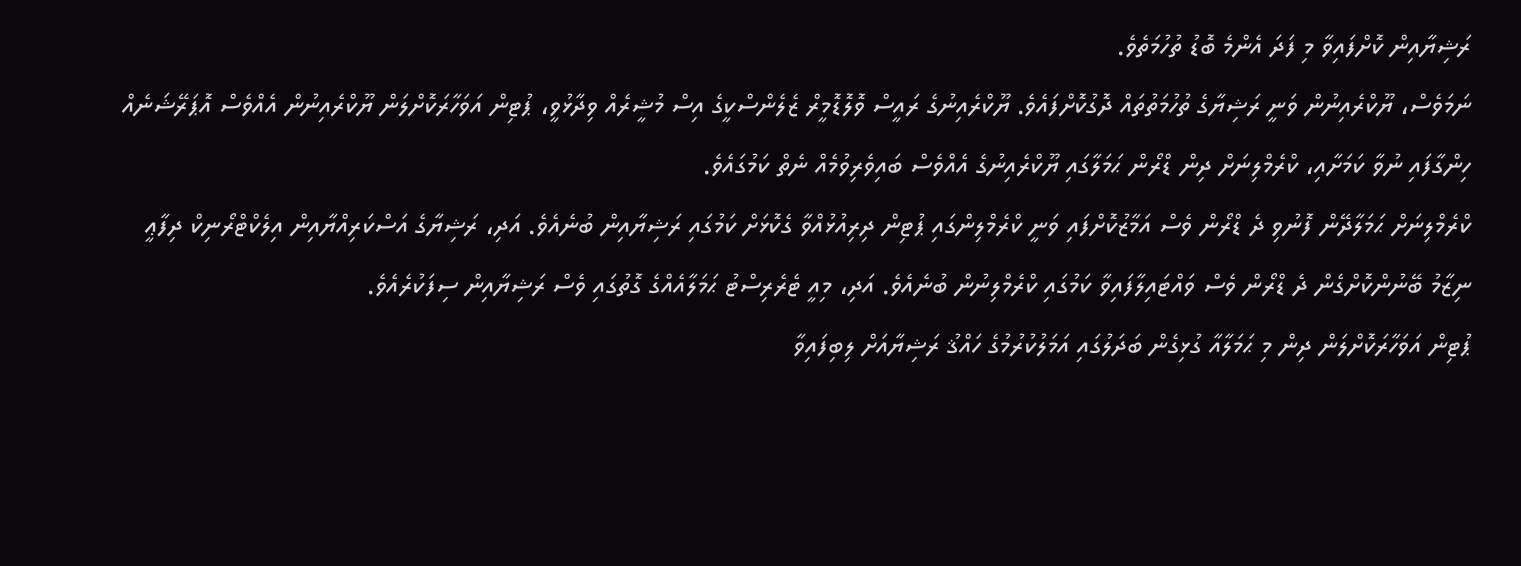ރަޝިޔާއިން ކޮށްފައިވާ މި ފަދަ އެންމެ ބޮޑު ތުހުމަތެވެ.
ނަމަވެސް، ޔޫކްރެއިނުން ވަނީ ރަޝިޔާގެ ތުހުމަތުތައް ދޮގުކޮށްފައެވެ. ޔޫކްރެއިނުގެ ރައީސް ވޮލޮޑޮމީރް ޒެލެންސްކީގެ އިސް މުޝީރެއް ވިދާޅުވީ، ޕުޓިން އަވަހާރަކޮށްލަން ޔޫކްރެއިނުން އެއްވެސް އޮޕަރޭޝަނެއް ހިންގާފައި ނުވާ ކަމަށާއި، ކްރެމްލިނަށް ދިން ޑްރޯން ޙަމަލާގައި ޔޫކްރެއިނުގެ އެއްވެސް ބައިވެރިވުމެއް ނެތް ކަމުގައެވެ.
ކްރެމްލިނަށް ޙަމަލާދޭން ފޮނުވި ދެ ޑްރޯން ވެސް އަމާޒުކޮށްފައި ވަނީ ކްރެމްލިންގައި ޕުޓިން ދިރިއުޅުއްވާ ގެކޮޅަށް ކަމުގައި ރަޝިޔާއިން ބުނެއެވެ. އަދި، ރަޝިޔާގެ އަސްކަރިއްޔާއިން އިލެކްޓްރޯނިކް ދިފާޢީ ނިޒާމު ބޭނުންކޮށްގެން ދެ ޑްރޯން ވެސް ވައްޓައިލާފައިވާ ކަމުގައި ކްރެމްލިނުން ބުނެއެވެ. އަދި، މިއީ ޓެރެރިސްޓު ޙަމަލާއެއްގެ ގޮތުގައި ވެސް ރަޝިޔާއިން ސިފަކުރެއެވެ.
ޕުޓިން އަވަހާރަކޮށްލަން ދިން މި ޙަމަލާއާ ގުޅިގެން ބަދަލުގައި އަމަލުކުރުމުގެ ހައްޤު ރަޝިޔާއަށް ލިބިފައިވާ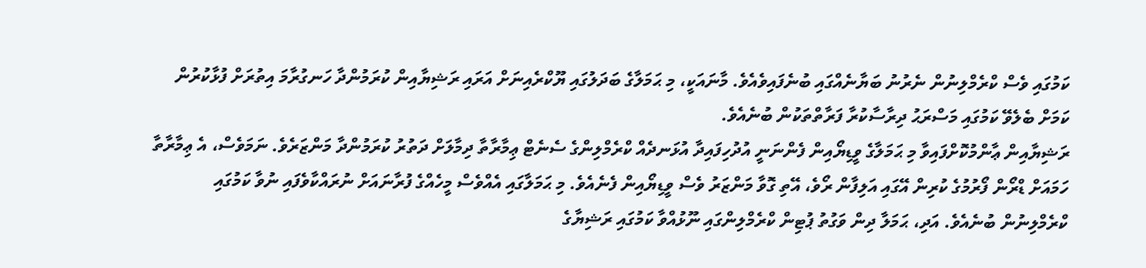ކަމުގައި ވެސް ކްރެމްލިނުން ނެރުނު ބަޔާނެއްގައި ބުނެފައިވެއެވެ. މާނައަކީ، މި ޙަމަލާގެ ބަދަލުގައި ޔޫކްރެއިނަށް އަރައި ރަޝިޔާއިން ކުރަމުންދާ ހަނގުރާމަ އިތުރަށް ފުޅާކުރުން ކަމަށް ބެލެވޭ ކަމުގައި މަސްރަޙު ދިރާސާކުރާ ފަރާތްތަކުން ބުނެއެވެ.
ރަޝިޔާއިން ޢާންމުކޮށްފައިވާ މި ޙަމަލާގެ ވީޑިޔޯއިން ފެންނަނީ އުދުހިފައިދާ އުޅަނދެއް ކްރެމްލިންގެ ސެނެޓް ޢިމާރާތާ ދިމާލަށް ދަތުރު ކުރަމުންދާ މަންޒަރެވެ. ނަމަވެސް، އެ ޢިމާރާތާ ހަމައަށް ޑްރޯން ފޯރުމުގެ ކުރިން އޭގައި އަލިފާން ރޯވެ، އޭތި ގޮވާ މަންޒަރު ވެސް ވީޑިޔޯއިން ފެނެއެވެ. މި ޙަމަލާގައި އެއްވެސް މީހެއްގެ ފުރާނައަށް ނުރައްކާވެފައި ނުވާ ކަމުގައި ކްރެމްލިނުން ބުނެއެވެ. އަދި، ޙަމަލާ ދިން ވަގުތު ޕުޓިން ކްރެމްލިންގައި ނޫޅުއްވާ ކަމުގައި ރަޝިޔާގެ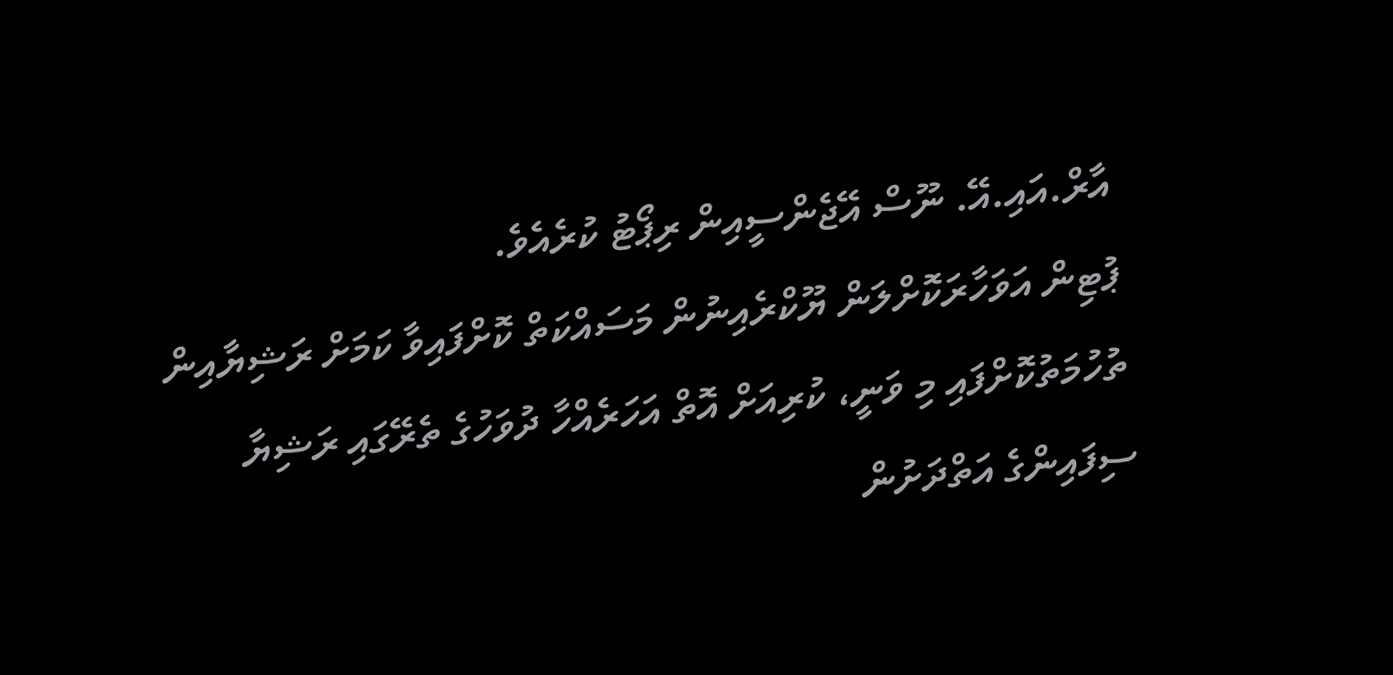އާރް.އައި.އޭ. ނޫސް އޭޖެންސީއިން ރިޕޯޓު ކުރެއެވެ.
ޕުޓިން އަވަހާރަކޮށްލަން ޔޫކްރެއިނުން މަސައްކަތް ކޮށްފައިވާ ކަމަށް ރަޝިޔާއިން ތުހުމަތުކޮށްފައި މި ވަނީ، ކުރިއަށް އޮތް އަހަރެއްހާ ދުވަހުގެ ތެރޭގައި ރަޝިޔާ ސިފައިންގެ އަތްދަށުން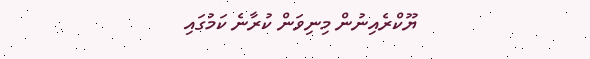ޔޫކްރެއިނުން މިނިވަން ކުރާނެ ކަމުގައި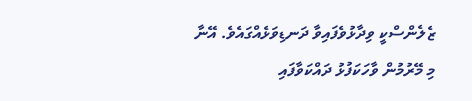ޒެލެންސްކީ ވިދާޅުވެފައިވާ ދަނޑިވަޅެއްގައެވެ. އޭނާ މި މޭރުމުން ވާހަކަފުޅު ދައްކަވާފައި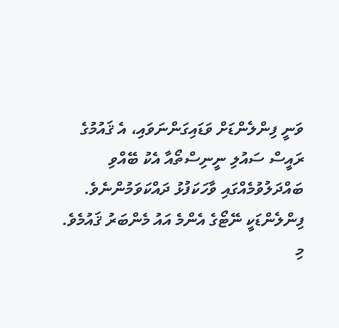ވަނީ ފިންލެންޑަށް ވަޑައިގަންނަވައި، އެ ޤައުމުގެ ރައީސް ސައުލި ނީނިސްތޯއާ އެކު ބޭއްވި ބައްދަލުވުމެއްގައި ވާހަކަފުޅު ދައްކަވަމުންނެވެ. ފިންލެންޑަކީ ނޭޓޯގެ އެންމެ އައު މެންބަރު ޤައުމެވެ.
މި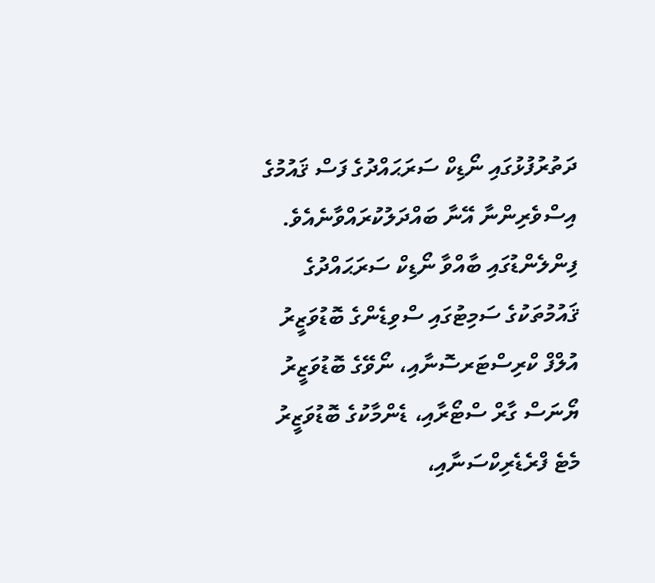ދަތުރުފުޅުގައި ނޯޑިކް ސަރަޙައްދުގެ ފަސް ޤައުމުގެ އިސްވެރިންނާ އޭނާ ބައްދަލުކުރައްވާނެއެވެ. ފިންލެންޑުގައި ބާއްވާ ނޯޑިކް ސަރަޙައްދުގެ ޤައުމުތަކުގެ ސަމިޓުގައި ސްވިޑެންގެ ބޮޑުވަޒީރު އުލްފް ކްރިސްޓަރސޮނާއި، ނޯވޭގެ ބޮޑުވަޒީރު ޔޯނަސް ގާރް ސްޓޯރާއި، ޑެންމާކުގެ ބޮޑުވަޒީރު މެޓެ ފްރެޑެރިކްސަނާއި،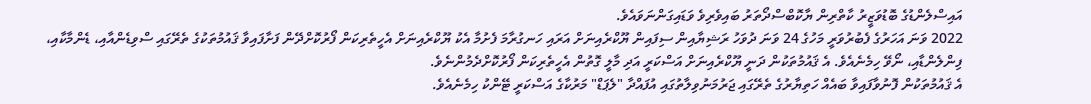އައިސްލެންޑުގެ ބޮޑުވަޒީރު ކާތްރިން ޔާކޮބްސްދޯތަރު ބައިވެރިވެ ވަޑައިގަންނަވައެވެ.
2022 ވަނަ އަހަރުގެ ފެބުރުވަރީ މަހުގެ 24 ވަނަ ދުވަހު ރަޝިޔާއިން ސިފައިން ޔޫކްރެއިނަށް އަރައި ހަނގުރާމަ ފެށުމާ އެކު ޔޫކްރެއިނަށް އެހީތެރިކަން ފޯރުކޮށްދޭން ފަށާފައިވާ ޤައުމުތަކުގެ ތެރޭގައި ސްވިޑެންއާއި، ޑެންމާކާއި، ފިންލެންޑާއި، ނޯވޭ ހިމެނެއެވެ. އެ ޤައުމުތަކުން ދަނީ ޔޫކްރެއިނަށް އަސްކަރީ އަދި މާލީ ގޮތުން އެހީތެރިކަން ފޯރުކޮށްދެމުންނެވެ.
އެ ޤައުމުތަކުން ފޮނުވާފައިވާ ބައެއް ހަތިޔާރުގެ ތެރޭގައި ޖަރުމަނުވިލާތުގައި އުފައްދާ "ލެޕަޑް" މަރުކާގެ އަސްކަރީ ޓޭންކު ހިމެނެއެވެ.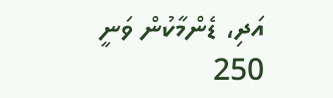އަދި، ޑެންމާކުން ވަނީ 250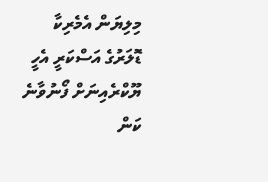މިލިޔަން އެމެރިކާ ޑޮލަރުގެ އަސްކަރީ އެހީ ޔޫކްރެއިނަށް ފޯނުވާނެ ކަން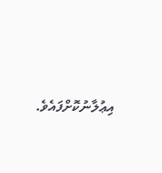އިޢުލާނުކޮށްފައެވެ.